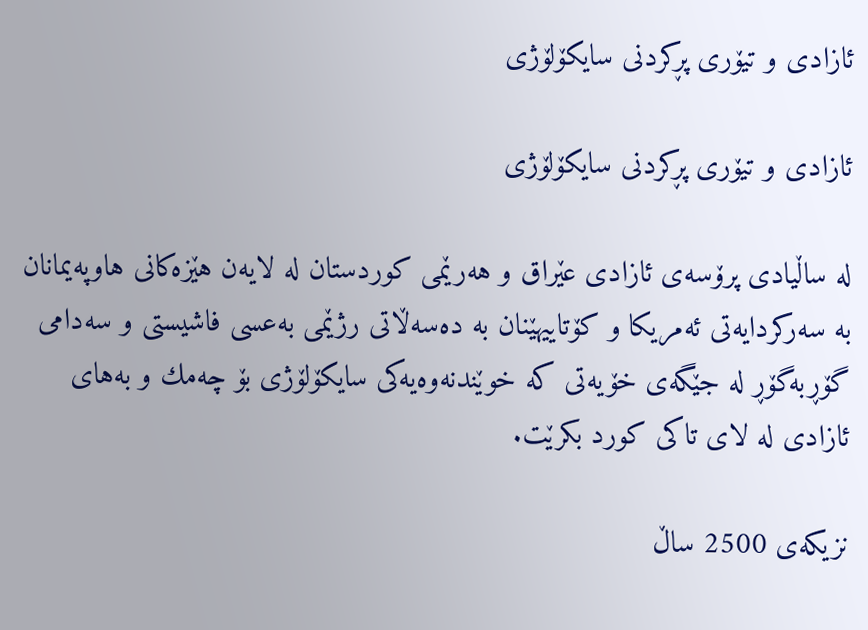ئازادى و تیۆرى پڕكردنى سایكۆلۆژى

ئازادى و تیۆرى پڕكردنى سایكۆلۆژى

له‌ ساڵیادى پرۆسه‌ى ئازادى عێراق و هه‌رێمى كوردستان له‌ لایه‌ن هێزه‌كانى هاوپه‌یمانان به‌ سه‌ركردایه‌تى ئه‌مریكا و كۆتاییهێنان به‌ ده‌سه‌ڵاتى رژێمى به‌عسى فاشیستى و سه‌دامى گۆڕبه‌گۆڕ له‌ جێگه‌ى خۆیه‌تى كه‌ خوێندنه‌وه‌یه‌كى سایكۆلۆژى بۆ چه‌مك و به‌هاى ئازادى له‌ لاى تاكى كورد بكرێت.

نزیكه‌ى 2500 ساڵ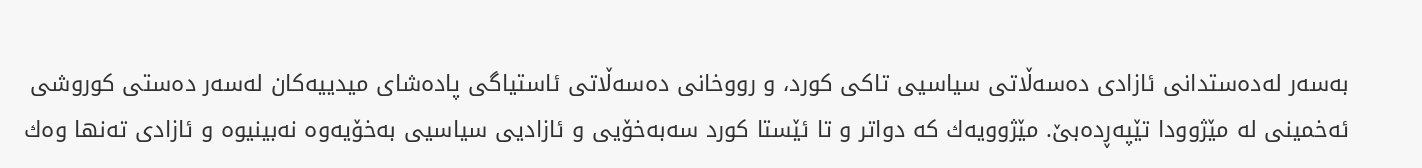به‌سه‌ر له‌ده‌ستدانى ئازادى ده‌سه‌ڵاتى سیاسیى تاكى كورد، و رووخانى ده‌سه‌ڵاتى ئاستیاگى پاده‌شاى میدییه‌كان له‌سه‌ر ده‌ستى كوروشى ئه‌خمینى له‌ مێژوودا تێپه‌ڕده‌بێ. مێژوویه‌ك كه‌ دواتر و تا ئێستا كورد سه‌به‌خۆیى و ئازادیى سیاسیى به‌خۆیه‌وه‌ نه‌بینیوه‌ و ئازادى ته‌نها وه‌ك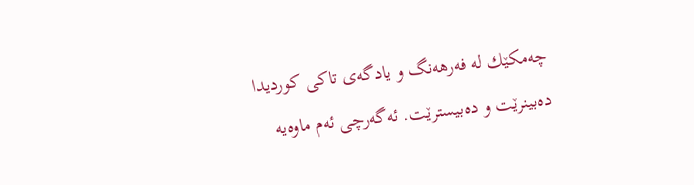چه‌مكێك له‌ فه‌رهه‌نگ و یادگه‌ى تاكى كوردیدا ده‌بینرێت و ده‌بیسترێت. ئه‌گه‌رچى ئه‌م ماوه‌یه‌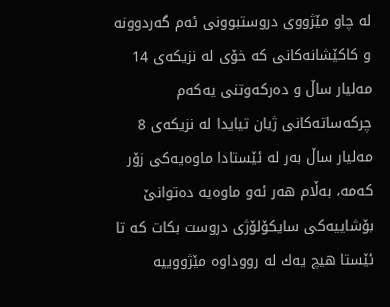له‌ چاو مێژووى دروستبوونى ئه‌م گه‌ردوونه‌ و كاكێشانه‌كانى كه‌ خۆى له‌ نزیكه‌ى 14 مه‌لیار ساڵ و ده‌ركه‌وتنى یه‌كه‌م چركه‌ساته‌كانى ژیان تیایدا له‌ نزیكه‌ى 8 مه‌لیار ساڵ به‌ر له‌ ئێستادا ماوه‌یه‌كى زۆر كه‌مه‌، به‌ڵام هه‌ر ئه‌و ماوه‌یه‌ ده‌توانێ بۆشاییه‌كى سایكۆلۆژى دروست بكات كه‌ تا ئێستا هیچ یه‌ك له‌ رووداوه‌ مێژووییه‌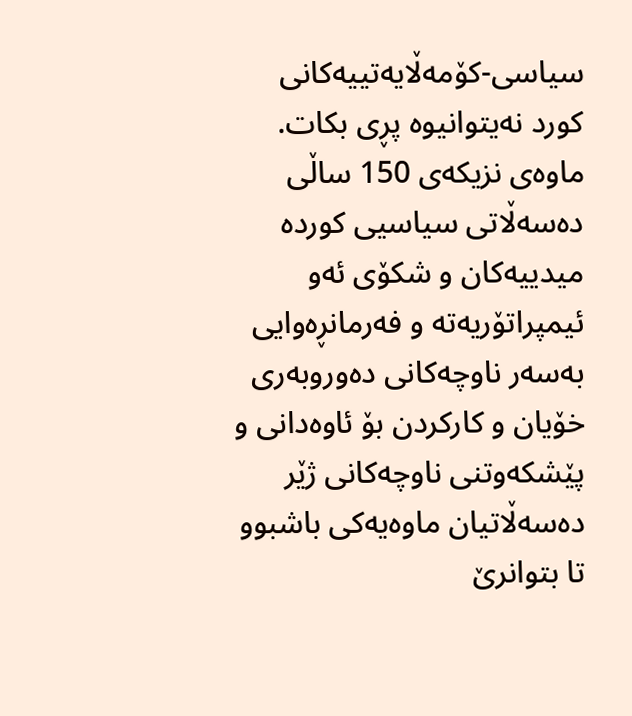سیاسى-كۆمه‌ڵایه‌تییه‌كانى كورد نه‌یتوانیوه‌ پڕى بكات. ماوه‌ى نزیكه‌ى 150 ساڵى ده‌سه‌ڵاتى سیاسیى كورده‌ میدییه‌كان و شكۆى ئه‌و ئیمپراتۆریه‌ته‌ و فه‌رمانڕه‌وایى به‌سه‌ر ناوچه‌كانى ده‌وروبه‌رى خۆیان و كاركردن بۆ ئاوه‌دانى و پێشكه‌وتنى ناوچه‌كانى ژێر ده‌سه‌ڵاتیان ماوه‌یه‌كى باشبوو تا بتوانرێ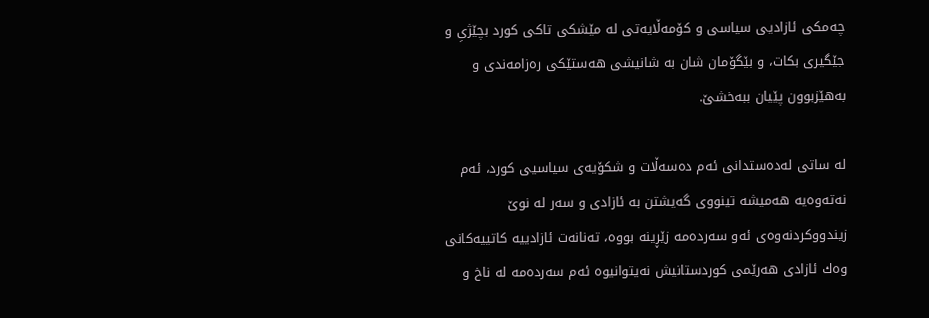چه‌مكى ئازادیى سیاسى و كۆمه‌ڵایه‌تى له‌ مێشكى تاكى كورد بچێژىِ و جێگیرى بكات، و بێگۆمان شان به‌ شانیشى هه‌ستێكى ره‌زامه‌ندى و به‌هێزبوون پێیان ببه‌خشێ.

له‌ ساتى له‌ده‌ستدانى ئه‌م ده‌سه‌ڵات و شكۆیه‌ى سیاسیى كورد، ئه‌م نه‌ته‌وه‌یه‌ هه‌میشه‌ تینووى گه‌یشتن به‌ ئازادى و سه‌ر له‌ نوێ زیندووكردنه‌وه‌ى ئه‌و سه‌رده‌مه‌ زێڕینه‌ بووه‌، ته‌نانه‌ت ئازادییه‌ كاتییه‌كانى وه‌ك ئازادى هه‌رێمى كوردستانیش نه‌یتوانیوه‌ ئه‌م سه‌رده‌مه‌ له‌ ناخ و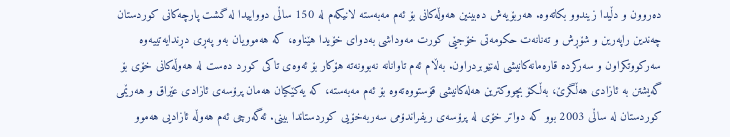ده‌روون و دڵیدا زیندوو بكاته‌وه‌. هه‌ربۆیه‌ش ده‌بینین هه‌وڵه‌كانى بۆ ئه‌م مه‌به‌سته‌ لانیكه‌م له‌ 150 ساڵى دوواییدا له‌ گشت پارچه‌كانى كوردستان چه‌ندین راپه‌رین و شۆڕش و ته‌نانه‌ت حكومه‌تى خۆجێى كورت مه‌وداشى به‌دواى خۆیدا هێناوه‌، كه‌ هه‌موویان به‌و په‌ڕى دڕندایه‌تییه‌وه‌ سه‌ركووتكراون و سه‌ركرده‌ قاره‌مانه‌كانیشى له‌نێوبردراون. به‌ڵام ئه‌م تاوانانه‌ نه‌بوونه‌ته‌ هۆكار بۆ ئه‌وه‌ى تاكى كورد ده‌ست له‌ هه‌وڵه‌كانى خۆى بۆ گه‌یشتن به‌ ئازادى هه‌ڵگرێ، به‌ڵكۆ بچووكترین هه‌له‌كانیشى قۆستووه‌ته‌وه‌ بۆ ئه‌م مه‌به‌سته‌، كه‌ یه‌كێكیان هه‌مان پرۆسه‌ى ئازادى عێراق و هه‌رێمى كوردستان له‌ ساڵى 2003 بوو كه‌ دواتر خۆى له‌ پرۆسه‌ى ریفراندۆمى سه‌ربه‌خۆیى كوردستاندا بینى. ئه‌گه‌رچى ئه‌م هه‌وڵه‌ ئازادیى هه‌موو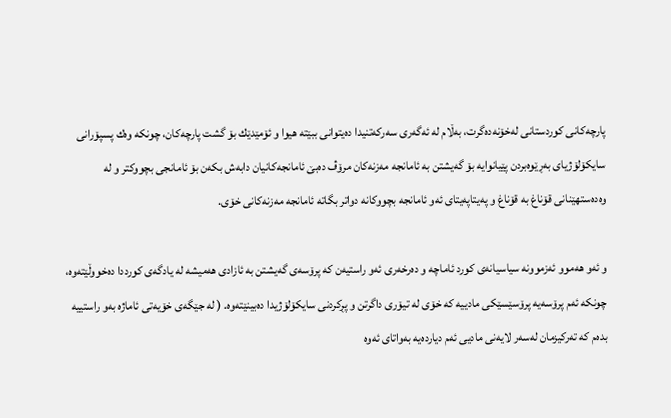پارچه‌كانى كوردستانى له‌خۆنه‌ده‌گرت، به‌ڵام له‌ ئه‌گه‌رى سه‌ركه‌تنیدا ده‌یتوانى ببێته‌ هیوا و ئۆمێدێك بۆ گشت پارچه‌كان، چونكه‌ وه‌ك پسپۆرانى سایكۆلۆژیاى به‌ڕێوه‌بردن پێیانوایه‌ بۆ گه‌یشتن به‌ ئامانجه‌ مه‌زنه‌كان مرۆڤ ده‌بێ ئامانجه‌كانیان دابه‌ش بكه‌ن بۆ ئامانجى بچووكتر و له‌ وه‌ده‌ستهێنانى قۆناغ به‌ قۆناغ و په‌یتاپه‌یتاى ئه‌و ئامانجه‌ بچووكانه‌ دواتر بگاته‌ ئامانجه‌ مه‌زنه‌كانى خۆى.

و ئه‌و هه‌موو ئه‌زموونه‌ سیاسیانه‌ى كورد ئاماچه‌ و ده‌رخه‌رى ئه‌و راستیه‌ن كه‌ پرۆسه‌ى گه‌یشتن به‌ ئازادى هه‌میشه‌ له‌ یادگه‌ى كورددا ده‌خووڵێته‌وه‌، چونكه‌ ئه‌م پرۆسه‌یه‌ پرۆسێسێكى مادییه‌ كه‌ خۆى له‌ تیۆرى داگرتن و پڕكردنى سایكۆلۆژیدا ده‌بینێته‌وه‌. ( له‌ جێگه‌ى خۆیه‌تى ئاماژه‌ به‌و راستییه‌ بده‌م كه‌ ته‌ركیزمان له‌سه‌ر لایه‌نى مادیى ئه‌م دیارده‌یه‌ به‌واتاى ئه‌وه‌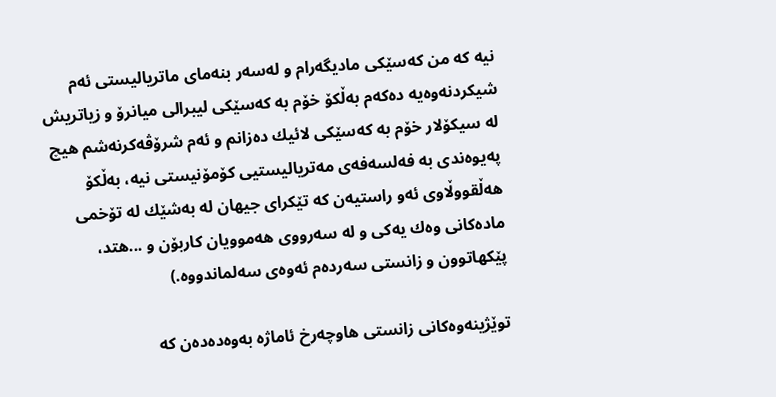نیه‌ كه‌ من كه‌سێكى مادیگه‌رام و له‌سه‌ر بنه‌ماى ماتریالیستى ئه‌م شیكردنه‌وه‌یه‌ ده‌كه‌م به‌ڵكۆ خۆم به‌ كه‌سێكى لیبرالى میانرۆ و زیاتریش له‌ سیكۆلار خۆم به‌ كه‌سێكى لائیك ده‌زانم و ئه‌م شرۆڤه‌كرنه‌شم هیچ په‌یوه‌ندى به‌ فه‌لسه‌فه‌ى مه‌تریالیستیى كۆمۆنیستى نیه‌، به‌ڵكۆ هه‌ڵقووڵاوى ئه‌و راستیه‌ن كه‌ تێكراى جیهان له‌ به‌شێك له‌ تۆخمى ماده‌كانى وه‌ك یه‌كى و له‌ سه‌رووى هه‌موویان كاربۆن و ...هتد، پێكهاتوون و زانستى سه‌رده‌م ئه‌وه‌ى سه‌لماندووه‌.)

توێژینه‌وه‌كانى زانستى هاوچه‌رخ ئاماژه‌ به‌وه‌ده‌ده‌ن كه‌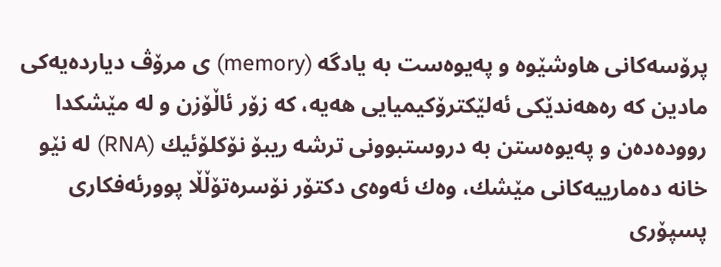پرۆسه‌كانى هاوشێوه‌ و په‌یوه‌ست به‌ یادگه‌ (memory) ى مرۆڤ دیارده‌یه‌كى مادین كه‌ ره‌هه‌ندێكى ئه‌لێكترۆكیمیایى هه‌یه‌، كه‌ زۆر ئاڵۆزن و له‌ مێشكدا رووده‌ده‌ن و په‌یوه‌ستن به‌ دروستبوونى ترشه‌ ریبۆ نۆكلۆئیك (RNA) له‌ نێو خانه‌ ده‌مارییه‌كانى مێشك، وه‌ك ئه‌وه‌ى دكتۆر نۆسره‌تۆڵڵا پوورئه‌فكارى پسپۆرى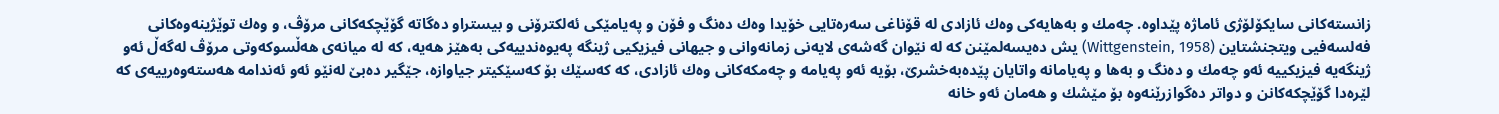زانسته‌كانى سایكۆلۆژى ئاماژه‌ پێداوه‌. چه‌مك و به‌هایه‌كى وه‌ك ئازادى له‌ قۆناغى سه‌ره‌تایى خۆیدا وه‌ك ده‌نگ و فۆن و په‌یامێكى ئه‌لكترۆنى و بیستراو ده‌گاته‌ گۆێچكه‌كانى مرۆڤ، و وه‌ك توێژینه‌وه‌كانى فه‌لسه‌فیى ویتجنشتاین (Wittgenstein, 1958) یش ده‌یسه‌لمێنن كه‌ له‌ نێوان گه‌شه‌ى لایه‌نى زمانه‌وانى و جیهانى فیزیكیى ژینگه‌ په‌یوه‌ندییه‌كى به‌هێز هه‌یه‌، كه‌ له‌ میانه‌ى هه‌ڵسوكه‌وتى مرۆڤ له‌گه‌ڵ ئه‌و ژینگه‌یه‌ فیزیكییه‌ ئه‌و چه‌مك و ده‌نگ و به‌ها و په‌یامانه‌ واتایان پێده‌به‌خشرێ، بۆیه‌ ئه‌و په‌یامه‌ و چه‌مكه‌كانى وه‌ك ئازادى، كه‌ كه‌سێك بۆ كه‌سێكیتر جیاوازه‌، جێگیر ده‌بێ له‌نێو ئه‌و ئه‌ندامه‌ هه‌سته‌وه‌رییه‌ى كه‌ لێره‌دا گۆێچكه‌كانن و دواتر ده‌گوازرێنه‌وه‌ بۆ مێشك و هه‌مان ئه‌و خانه‌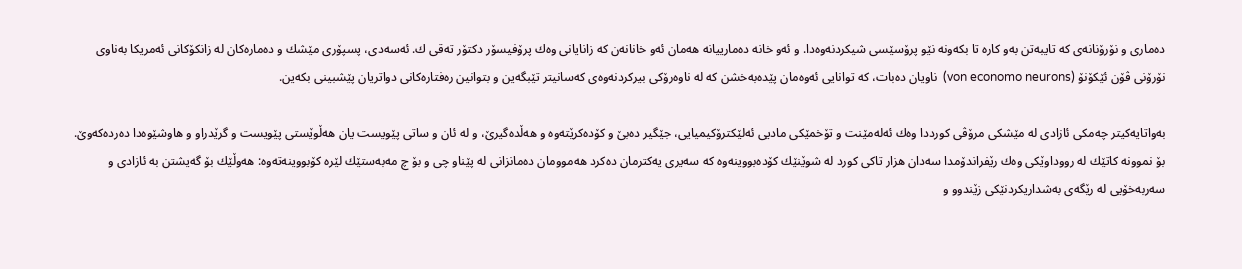ده‌مارى و نۆرۆنانه‌ى كه‌ تایبه‌تن به‌و كاره‌ تا بكه‌ونه‌ نێو پرۆسێسى شیكردنه‌وه‌دا. و ئه‌و خانه‌ ده‌مارییانه‌ هه‌مان ئه‌و خانانه‌ن كه‌ زانایانى وه‌ك پرۆفیسۆر دكتۆر ته‌قى ك. ئه‌سه‌دى، پسپۆرى مێشك و ده‌ماره‌كان له‌ زانكۆكانى ئه‌مریكا به‌ناوى نۆرۆنى ڤۆن ئێكۆنۆ (von economo neurons)  ناویان ده‌بات، كه‌ توانایى ئه‌وه‌مان پێده‌به‌خشن كه‌ له‌ ناوه‌رۆكى بیركردنه‌وه‌ى كه‌سانیتر تێبگه‌ین و بتوانین ره‌فتاره‌كانى دواتریان پێشبینى بكه‌ین.

به‌واتایه‌كیتر چه‌مكى ئازادى له‌ مێشكى مرۆڤى كورددا وه‌ك ئه‌له‌مێنت و تۆخمێكى مادیى ئه‌لێكترۆكیمیایى، جێگیر ده‌بێ و كۆده‌كرێته‌وه‌ و هه‌ڵده‌گیرێ، و له‌ ئان و ساتى پێویست یان هه‌ڵوێستى پێویست و گرێدراو و هاوشێوه‌دا ده‌رده‌كه‌وێ. بۆ نموونه‌ كاتێك له‌ رووداوێكى وه‌ك رێفراندۆمدا سه‌دان هزار تاكى كورد له‌ شوێنێك كۆده‌بووینه‌وه‌ كه‌ سه‌یرى یه‌كترمان ده‌كرد هه‌موومان ده‌مانزانى له‌ پێناو چى و بۆ چ مه‌به‌ستێك لێره‌ كۆبووینه‌ته‌وه‌: هه‌وڵێك بۆ گه‌یشتن به‌ ئازادى و سه‌ربه‌خۆیى له‌ رێگه‌ى به‌شداریكردنێكى زێندوو و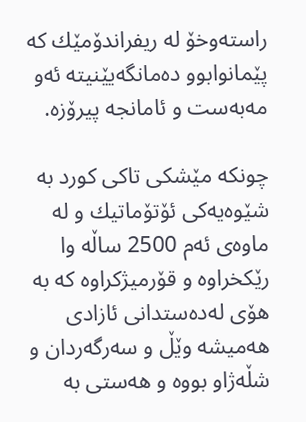راسته‌وخۆ له‌ ریفراندۆمێك كه‌ پێمانوابوو ده‌مانگه‌یێنیته‌ ئه‌و مه‌به‌ست و ئامانجه‌ پیرۆزه‌.

چونكه‌ مێشكى تاكى كورد به‌ شێوه‌یه‌كى ئۆتۆماتیك و له‌ ماوه‌ى ئه‌م 2500 ساڵه‌ وا رێكخراوه‌ و قۆرمیژكراوه‌ كه‌ به‌ هۆى له‌ده‌ستدانى ئازادى هه‌میشه‌ وێڵ و سه‌رگه‌ردان و شڵه‌ژاو بووه‌ و هه‌ستى به‌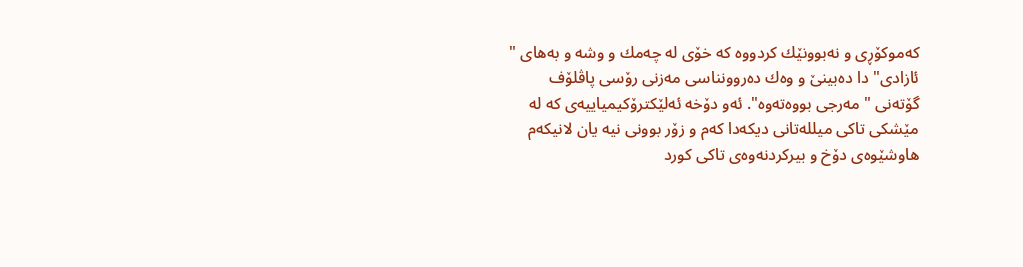كه‌موكۆڕى و نه‌بوونێك كردووه‌ كه‌ خۆى له‌ چه‌مك و وشه‌ و به‌هاى " ئازادى" دا ده‌بینێ و وه‌ك ده‌روونناسى مه‌زنى رۆسى پاڤلۆف گۆته‌نى " مه‌رجى بووه‌ته‌وه‌". ئه‌و دۆخه‌ ئه‌لێكترۆكیمیاییه‌ى كه‌ له‌ مێشكى تاكى میلله‌تانى دیكه‌دا كه‌م و زۆر بوونى نیه‌ یان لانیكه‌م هاوشێوه‌ى دۆخ و بیركردنه‌وه‌ى تاكى كورد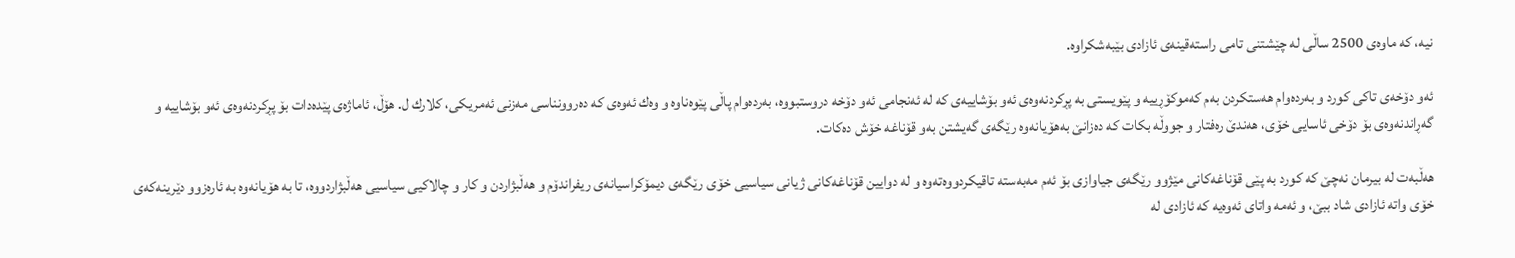نیه‌، كه‌ ماوه‌ى 2500 ساڵى له‌ چێشتنى تامى راسته‌قینه‌ى ئازادى بێبه‌شكراوه‌.

ئه‌و دۆخه‌ى تاكى كورد و به‌رده‌وام هه‌ستكردن به‌م كه‌موكۆڕییه‌ و پێویستى به‌ پڕكردنه‌وه‌ى ئه‌و بۆشاییه‌ى كه‌ له‌ ئه‌نجامى ئه‌و دۆخه‌ دروستبووه‌، به‌رده‌وام پاڵى پێوه‌ناوه‌ و وه‌ك ئه‌وه‌ى كه‌ ده‌روونناسى مه‌زنى ئه‌مریكى، كلارك ل. هۆڵ، ئاماژه‌ى پێده‌دات بۆ پڕكردنه‌وه‌ى ئه‌و بۆشاییه‌ و گه‌ڕاندنه‌وه‌ى بۆ دۆخى ئاسایى خۆى، هه‌ندێ ره‌فتار و جووڵه‌ بكات كه‌ ده‌زانێ به‌هۆیانه‌وه‌ رێگه‌ى گه‌یشتن به‌و قۆناغه‌ خۆش ده‌كات.

هه‌ڵبه‌ت له‌ بیرمان نه‌چێ كه‌ كورد به‌ پێى قۆناغه‌كانى مێژوو رێگه‌ى جیاوازى بۆ ئه‌م مه‌به‌سته‌ تاقیكردووه‌ته‌وه‌ و له‌ دوایین قۆناغه‌كانى ژیانى سیاسیى خۆى رێگه‌ى دیمۆكراسیانه‌ى ریفراندۆم و هه‌ڵبژاردن و كار و چالاكیى سیاسیى هه‌ڵبژاردووه‌، تا به‌ هۆیانه‌وه‌ به‌ ئاره‌زوو دێرینه‌كه‌ى خۆى واته‌ ئازادى شاد ببێ، و ئه‌مه‌ واتاى ئه‌وه‌یه‌ كه‌ ئازادى له‌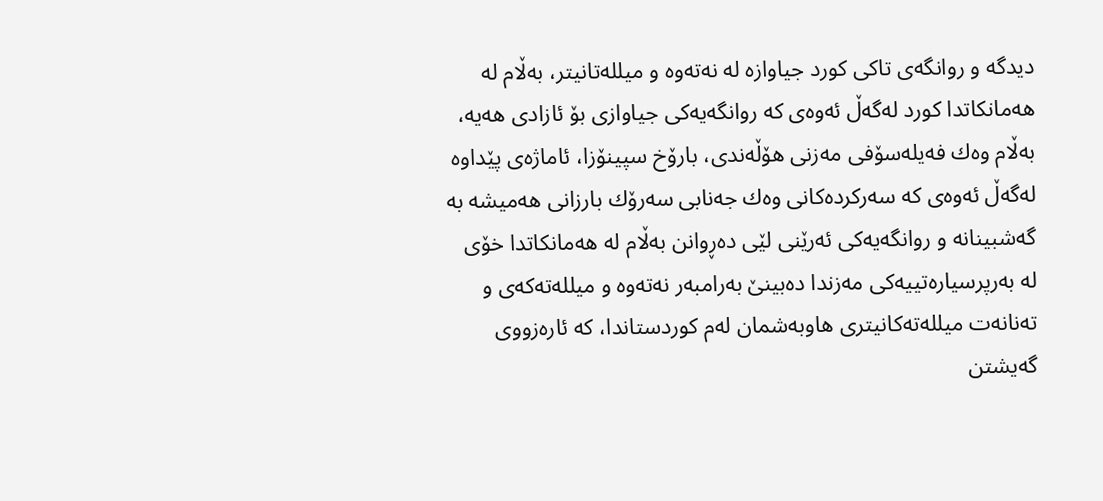دیدگه‌ و روانگه‌ى تاكى كورد جیاوازه‌ له‌ نه‌ته‌وه‌ و میلله‌تانیتر، به‌ڵام له‌ هه‌مانكاتدا كورد له‌گه‌ڵ ئه‌وه‌ى كه‌ روانگه‌یه‌كى جیاوازى بۆ ئازادى هه‌یه‌، به‌ڵام وه‌ك فه‌یله‌سۆفى مه‌زنى هۆڵه‌ندى، بارۆخ سپینۆزا، ئاماژه‌ى پێداوه‌ له‌گه‌ڵ ئه‌وه‌ى كه‌ سه‌ركرده‌كانى وه‌ك جه‌نابى سه‌رۆك بارزانى هه‌میشه‌ به‌ گه‌شبینانه‌ و روانگه‌یه‌كى ئه‌رێنى لێى ده‌ڕوانن به‌ڵام له‌ هه‌مانكاتدا خۆى له‌ به‌رپرسیاره‌تییه‌كى مه‌زندا ده‌بینێ به‌رامبه‌ر نه‌ته‌وه‌ و میلله‌ته‌كه‌ى و ته‌نانه‌ت میلله‌ته‌كانیترى هاوبه‌شمان له‌م كوردستاندا، كه‌ ئاره‌زووى گه‌یشتن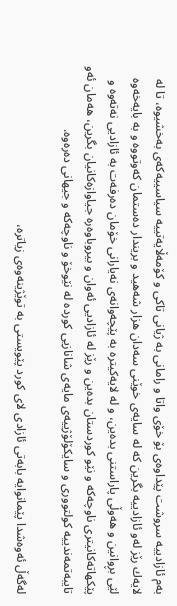به‌م ئازادییه‌ سروشت پێداوه‌ى بۆ خۆى واتا و رامانى به‌ ژیانى تاكى و كۆمه‌ڵایه‌تییه‌ سیاسییه‌كه‌ى به‌خشیوه‌، تا له‌ لایه‌ك رێز له‌و ئازادییه‌ بگرین كه‌ له‌ سایه‌ى خوێنى سه‌دان هزار شه‌هید و بریندار ده‌ستمان كه‌وتووه‌ و به‌ بایه‌خه‌وه‌ لێى بڕوانین و هه‌وڵى پاراستنى بده‌ین، و له‌ لایه‌كیتره‌ به‌ پێچه‌وانه‌ى نه‌یارانى خۆمان ده‌رفه‌ت به‌ ئازادیى نه‌ته‌وه‌ و پێكهاته‌كانیترى ناوچه‌كه‌ و نێو كوردستان بده‌ین و رێز له‌ ئازادیى ئه‌وان و بیروباوه‌ره‌ جیاوازه‌كانیان بگرین، هه‌مان ئه‌و تایبه‌تمه‌ندییه‌ كولتوورى و سایكۆلۆژییه‌ى مایه‌ى شانازیى كورده‌ له‌ نێوخۆ و ناوچه‌كه‌ و جیهانى ده‌ره‌وه‌.

له‌گه‌ڵ ئه‌وه‌شدا پێمانوایه‌ بابه‌تى ئازادى لاى كورد پێویستى به‌ توێژینه‌وه‌ى زیاتره‌،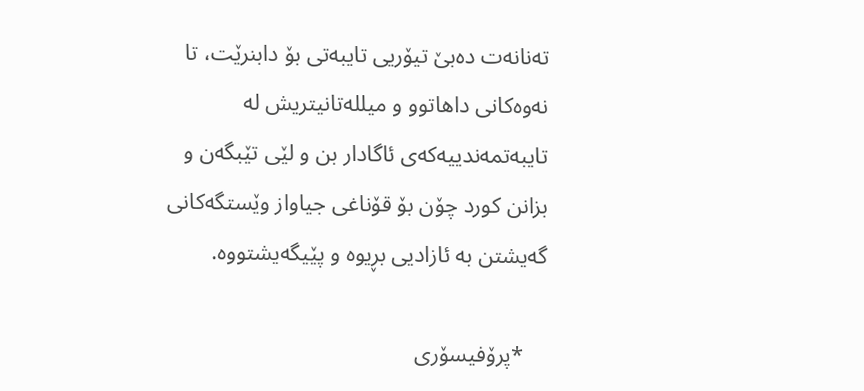ته‌نانه‌ت ده‌بێ تیۆریى تایبه‌تى بۆ دابنرێت، تا نه‌وه‌كانى داهاتوو و میلله‌تانیتریش له‌ تایبه‌تمه‌ندییه‌كه‌ى ئاگادار بن و لێى تێبگه‌ن و بزانن كورد چۆن بۆ قۆناغى جیاواز وێستگه‌كانى گه‌یشتن به‌ ئازادیى بڕیوه‌ و پێیگه‌یشتووه‌.

    *پرۆفیسۆرى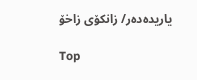یاریده‌ده‌ر/ زانكۆى زاخۆ

Top